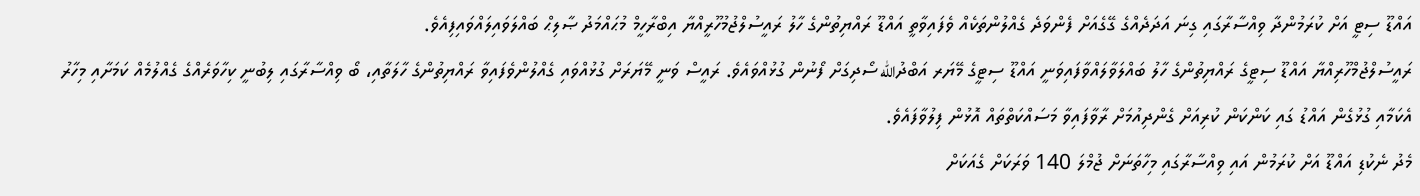އައްޑޫ ސިޓީ އަށް ކުރަމުންދާ ވިއްސާރާގައި ގިނަ އަދަދެއްގެ ގޭގެއަށް ފެންވަދެ ގެއްލުންތަކެއް ވެފައިވާތީ އައްޑޫ ރައްޔިތުންގެ ހާލު ރައީސުލްޖުމުހޫރީއްޔާ އިބްރާހީމް މުޙައްމަދު ޞާލިޙް ބައްލަވައިލައްވައިފިއެވެ.
ރައީސުލްޖުމްހޫރިއްޔާ އައްޑޫ ސިޓީގެ ރައްޔިތުންގެ ހާލު ބައްލަވާލައްވާފައިވަނީ އައްޑޫ ސިޓީގެ މޭޔަރ އަބްދުالله ސޯދިގަށް ފޯނުން ގުޅުއްވައެވެ. ރައީސް ވަނީ މޭޔަރަށް ގުޅުއްވައި ގެއްލުންވެފައިވާ ރައްޔިތުންގެ ހާލަތާއި، ބޯ ވިއްސާރާގައި ލިބުނީ ކިހާވަރެއްގެ ގެއްލުމެއް ކަމަށާއި މިހާރު އެކަމާއި ގުޅުގެން އައްޑު ގައި ކަންކަން ކުރިއަށް ގެންދިއުމަށް ރާވާފައިވާ މަސައްކަތްތައް އޮޅުން ފިލުވާފައެވެ.
މެދު ނެކުޑި އައްޑޫ އަށް ކުރަމުން އައި ވިއްސާރާގައި މިހާތަނަށް ޖުމްލަ 140 ވަރަކަށް ގެއަކަށް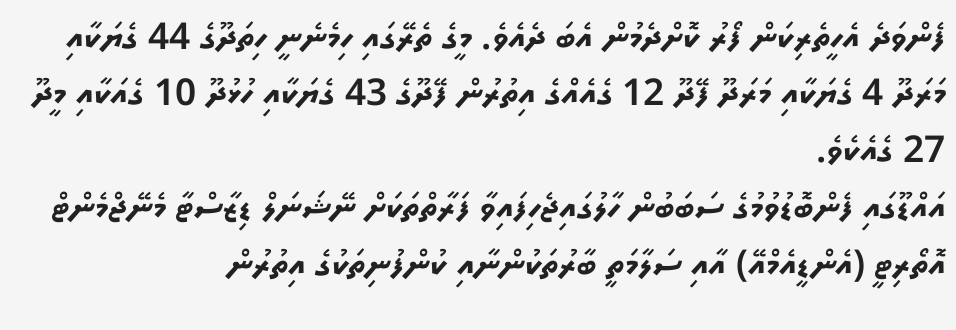ފެންވަދެ އެހީތެރިކަން ފޯރު ކޮށްދެމުން އެބަ ދެއެވެ. މީގެ ތެރޭގައި ހިމެނެނީ ހިތަދޫގެ 44 ގެޔަކާއި މަރަދޫ 4 ގެޔަކާއި މަރަދޫ ފޭދޫ 12 ގެއެއްގެ އިތުރުން ފޭދޫގެ 43 ގެޔަކާއި ހުޅުދޫ 10 ގެއަކާއި މީދޫ 27 ގެއެކެވެ.
އައްޑޫގައި ފެންބޮޑުވުމުގެ ސަބަބުން ހާލުގައިޖެހިފައިވާ ފަރާތްތަކަށް ނޭޝަނަލް ޑިޒާސްޓާ މެނޭޖްމެންޓް އޮތޯރިޓީ (އެންޑީއެމްއޭ) އާއި ސަލާމަތީ ބާރުތަކުންނާއި ކުންފުނިތަކުގެ އިތުރުން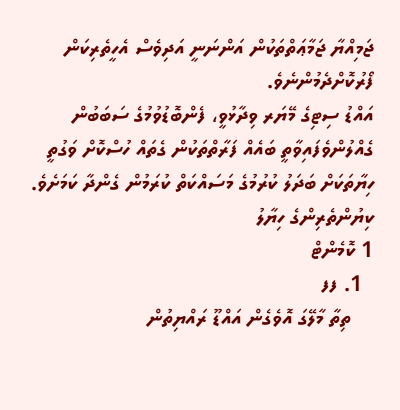ޖަމިއްޔާ ޖަމާޢަތްތަކުން އަންނަނީ އަދިވެސް އެހީތެރިކަން ފޯރުކޮށްދެމުންނެވެ.
އައްޑު ސިޓިގެ މޭޔަރ ވިދާޅުވީ، ފެންބޮޑުވުމުގެ ސަބަބުން ގެއްލުންވެފައިވާތީ ބައެއް ފަރާތްތަކުން ގެތައް ހުސްކޮށް ވަގުތީ ހިޔާތަކަށް ބަދަލު ކުރުމުގެ މަސައްކަތް ކުރަމުން ގެންދާ ކަމަށެވެ.
ކިޔުންތެރިންގެ ހިޔާލު
1 ކޮމެންޓް
  1. ފފ
    ތިތާ މާލޭގަ އޮވެގެން އައްޑޫ ރައްޔިތުން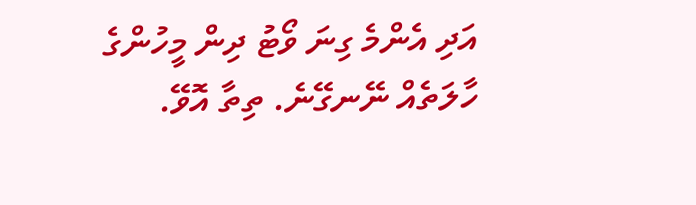އަދި އެންމެ ގިނަ ވޯޓު ދިން މީހުންގެ ހާލަތެއް ނޭނގޭނެ. ތިތާ އޮވޭ.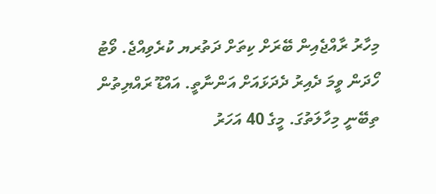މިހާރު ރާއްޖެއިން ބޭރަށް ކިތަށް ދަތުރޔ ކުރެވިއްޖެ. ވޯޓު ހޯދަން ވީމަ ދެއިރު ދެދަޅައަށް އަންނާތީ. އައްޑޫ ރައްޔިތުން ތިބޭނީ މިހާލަތުގަ. މީގެ 40 އަހަރު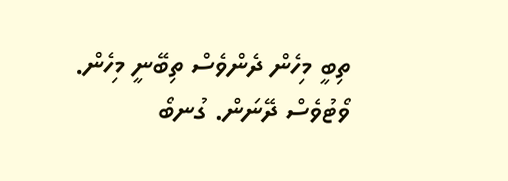ތިބީ މިހެން ދެންވެސް ތިބޭނީ މިހެން. ވޯޓުވެސް ދޭނަން. ގުނބޯ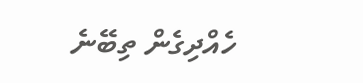ހެއްދިގެން ތިބޭނެ